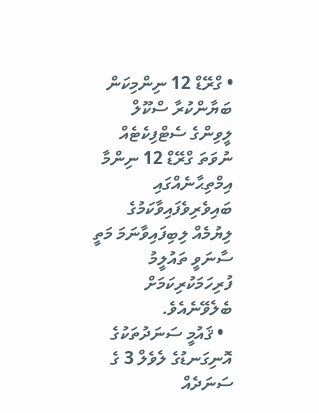• ގްރޭޑް 12 ނިންމިކަން ބަޔާންކުރާ ސްކޫލް ލީވިންގެ ސެޓްފިކެޓެއް ނުވަތަ ގްރޭޑް 12 ނިންމާ އިމްތިޙާނެއްގައި ބައިވެރިވެފައިވާކަމުގެ ލިޔުމެއް ލިބިފައިވާނަމަ މަތީ ސާނަވީ ތައުލީމު ފުރިހަމަކުރިކަމަށް ބެލެވޭނެއެވެ.
  • ޤައުމީ ސަނަދުތަކުގެ އޮނިގަނޑުގެ ލެވެލް 3 ގެ ސަނަދެއް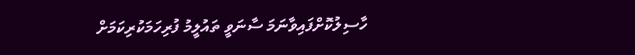ހާސިލުކޮށްފައިވާނަމަ ސާނަވީ ތައުލީމު ފުރިހަމަކުރިކަމަށް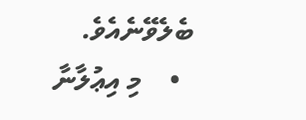ބެލެވޭނެއެވެ.
  •    މި އިޢުލާނާ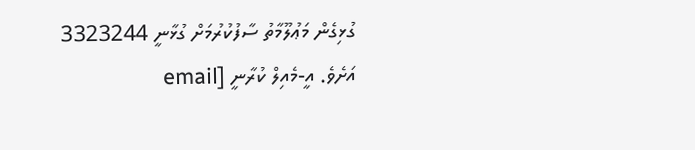ގުޅިގެން މަޢުލޫމާތު ސާފުކުރުމަށް ގުޅާނީ 3323244 އަށެވެ. އީ-މެއިލް ކުރާނީ [email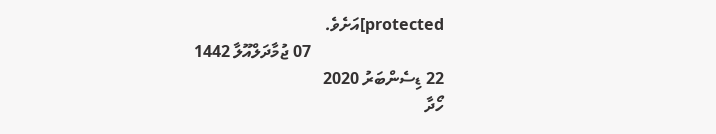protected]އަށެވެ.
                                07 ޖުމާދަލްއޫލާ 1442
22 ޑިސެންބަރު 2020
ހޯދާ